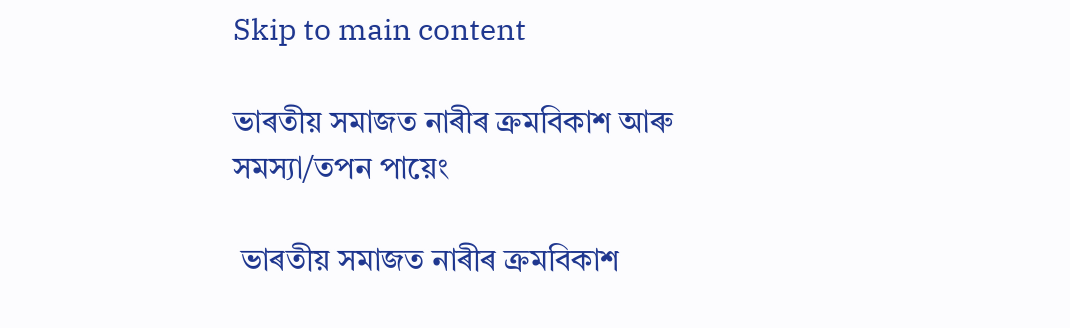Skip to main content

ভাৰতীয় সমাজত নাৰীৰ ক্ৰমবিকাশ আৰু সমস্যা/তপন পায়েং

 ভাৰতীয় সমাজত নাৰীৰ ক্ৰমবিকাশ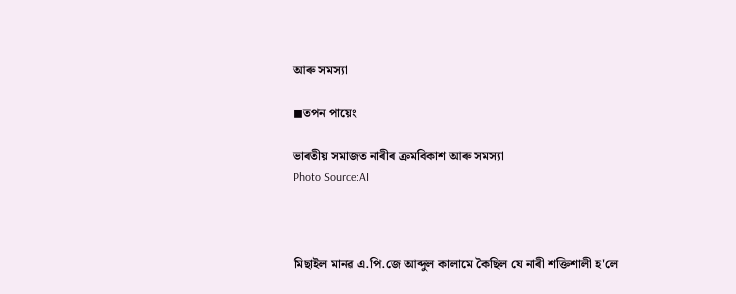আৰু সমস্যা

◼তপন পায়েং

ভাৰতীয় সমাজত নাৰীৰ ক্ৰমবিকাশ আৰু সমস্যা
Photo Source:AI



মিছাইল মানৱ এ.পি.জে আব্দুল কালামে কৈছিল যে নাৰী শক্তিশালী হ'লে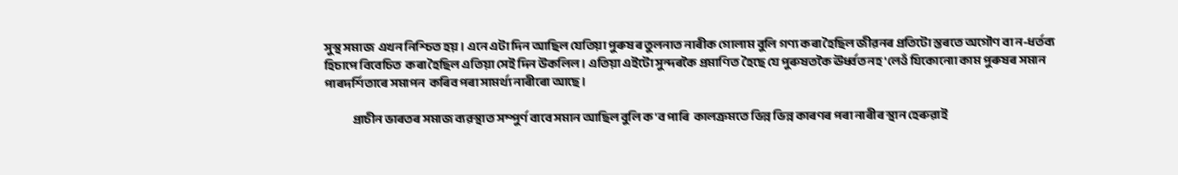সুস্থ সমাজ  এখন নিশ্চিত হয়। এনে এটা দিন আছিল যেতিয়া পুৰুষৰ তুলনাত নাৰীক গোলাম বুলি গণ্য কৰা হৈছিল জীৱনৰ প্ৰতিটো স্তৰতে অগৌণ বা ন-ধৰ্তব্য হিচাপে বিবেচিত  কৰা হৈছিল এতিয়া সেই দিন উকলিল । এতিয়া এইটো সুন্দৰকৈ প্ৰমাণিত  হৈছে যে পুৰুষতকৈ ঊৰ্ধ্বত নহ'লেওঁ যিকোনোা কাম পুৰুষৰ সমান  পাৰদৰ্শিতাৰে সমাপন  কৰিব পৰা সামৰ্থ্য নাৰীৰো আছে ।

              প্ৰাচীন ভাৰতৰ সমাজ ব্যৱস্থাত সম্পুৰ্ণ বাবে সমান আছিল বুলি ক'ব পাৰি  কালক্ৰমতে ভিন্ন ভিন্ন কাৰণৰ পৰা নাৰীৰ স্থান হেৰুৱাই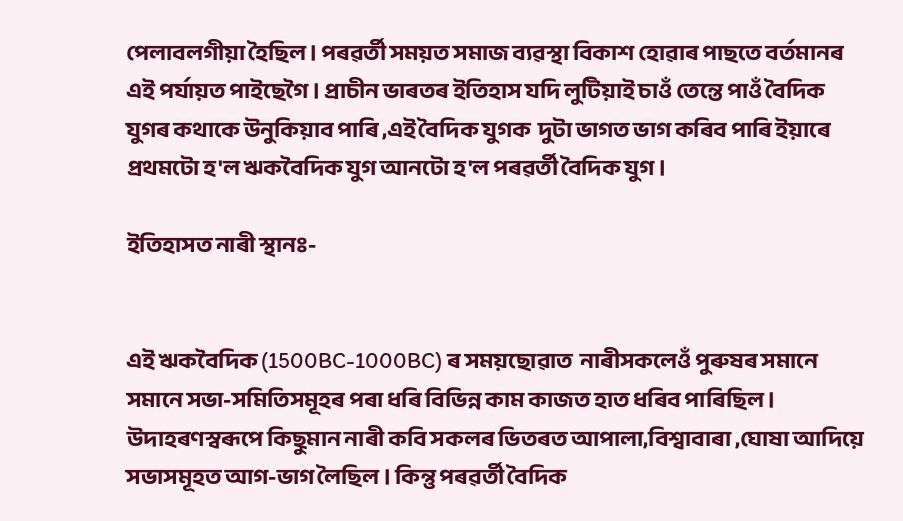পেলাবলগীয়া হৈছিল। পৰৱৰ্তী সময়ত সমাজ ব্যৱস্থা বিকাশ হোৱাৰ পাছতে বৰ্তমানৰ এই পৰ্যায়ত পাইছেগৈ । প্ৰাচীন ভাৰতৰ ইতিহাস যদি লুটিয়াই চাওঁ তেন্তে পাওঁ বৈদিক যুগৰ কথাকে উনুকিয়াব পাৰি ,এই বৈদিক যুগক  দুটা ভাগত ভাগ কৰিব পাৰি ইয়াৰে প্ৰথমটো হ'ল ঋকবৈদিক যুগ আনটো হ'ল পৰৱৰ্তী বৈদিক যুগ ।

ইতিহাসত নাৰী স্থানঃ-


এই ঋকবৈদিক (1500BC-1000BC) ৰ সময়ছোৱাত  নাৰীসকলেওঁ পুৰুষৰ সমানে সমানে সভা-সমিতিসমূহৰ পৰা ধৰি বিভিন্ন কাম কাজত হাত ধৰিব পাৰিছিল । উদাহৰণস্বৰূপে কিছুমান নাৰী কবি সকলৰ ভিতৰত আপালা,বিশ্বাবাৰা ,ঘোষা আদিয়ে সভাসমূহত আগ-ভাগ লৈছিল । কিন্তু পৰৱৰ্তী বৈদিক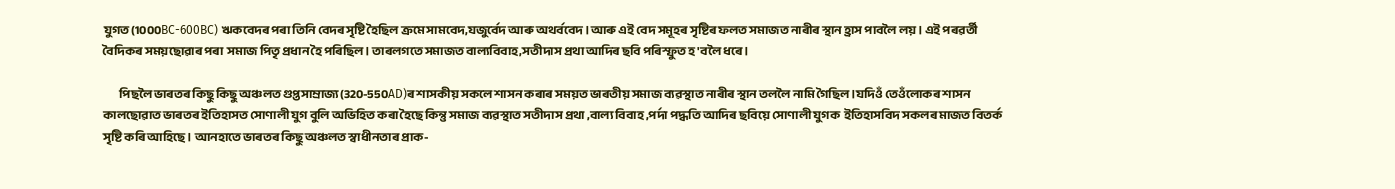যুগত(1000BC-600BC) ঋকবেদৰ পৰা তিনি বেদৰ সৃষ্টি হৈছিল ক্ৰমে সামবেদ,যজুৰ্বেদ আৰু অথৰ্ববেদ ।আৰু এই বেদ সমূহৰ সৃষ্টিৰ ফলত সমাজত নাৰীৰ স্থান হ্ৰাস পাবলৈ লয়। এই পৰৱৰ্তী বৈদিকৰ সময়ছোৱাৰ পৰা  সমাজ পিতৃ প্ৰধান হৈ পৰিছিল । তাৰলগতে সমাজত বাল্যবিবাহ,সতীদাস প্ৰথা আদিৰ ছবি পৰিস্ফুত হ'বলৈ ধৰে।

        পিছলৈ ভাৰতৰ কিছু কিছু অঞ্চলত গুপ্তসাম্ৰাজ্য(320-550AD)ৰ শাসকীয় সকলে শাসন কৰাৰ সময়ত ভাৰতীয় সমাজ ব্যৱস্থাত নাৰীৰ স্থান তললৈ নামি গৈছিল।যদিওঁ তেওঁলোকৰ শাসন কালছোৱাত ভাৰতৰ ইতিহাসত সোণালী যুগ বুলি অভিহিত কৰা হৈছে কিন্তু সমাজ ব্যৱস্থাত সতীদাস প্ৰথা ,বাল্য বিবাহ ,পৰ্দা পদ্ধতি আদিৰ ছবিয়ে সোণালী যুগক  ইতিহাসবিদ সকলৰ মাজত বিতৰ্ক সৃষ্টি কৰি আহিছে। আনহাতে ভাৰতৰ কিছু অঞ্চলত স্বাধীনতাৰ প্ৰাক-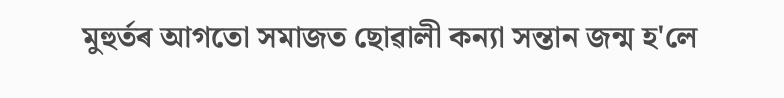মুহুৰ্তৰ আগতো সমাজত ছোৱালী কন্যা সন্তান জন্ম হ'লে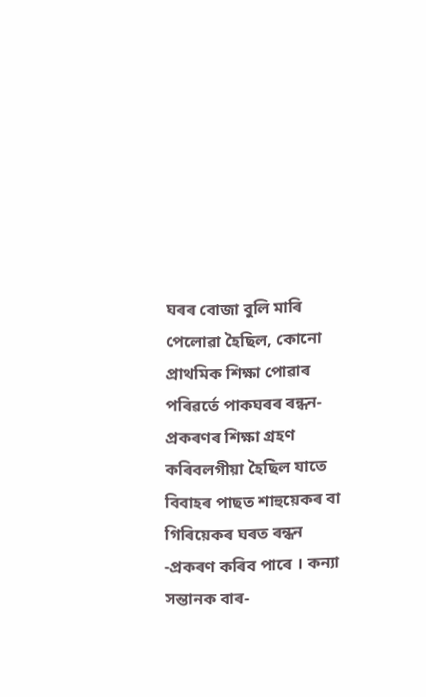ঘৰৰ বোজা বুলি মাৰি পেলোৱা হৈছিল, কোনো প্ৰাথমিক শিক্ষা পোৱাৰ পৰিৱৰ্তে পাকঘৰৰ ৰন্ধন-প্ৰকৰণৰ শিক্ষা গ্ৰহণ কৰিবলগীয়া হৈছিল যাতে বিবাহৰ পাছত শাহুয়েকৰ বা গিৰিয়েকৰ ঘৰত ৰন্ধন -প্ৰকৰণ কৰিব পাৰে । কন্যা সন্তানক বাৰ-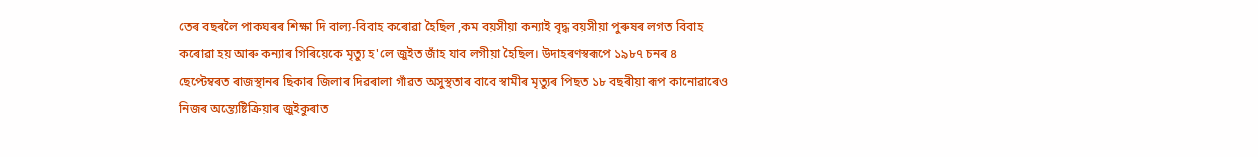তেৰ বছৰলৈ পাকঘৰৰ শিক্ষা দি বাল্য-বিবাহ কৰোৱা হৈছিল ,কম বয়সীয়া কন্যাই বৃদ্ধ বয়সীয়া পুৰুষৰ লগত বিবাহ কৰোৱা হয় আৰু কন্যাৰ গিৰিয়েকে মৃত্যু হ'লে জুইত জাঁহ যাব লগীয়া হৈছিল। উদাহৰণস্বৰূপে ১৯৮৭ চনৰ ৪ ছেপ্টেম্বৰত ৰাজস্থানৰ ছিকাৰ জিলাৰ দিৱৰালা গাঁৱত অসুস্থতাৰ বাবে স্বামীৰ মৃত্যুৰ পিছত ১৮ বছৰীয়া ৰূপ কানোৱাৰেও নিজৰ অন্ত্যেষ্টিক্ৰিয়াৰ জুইকুৰাত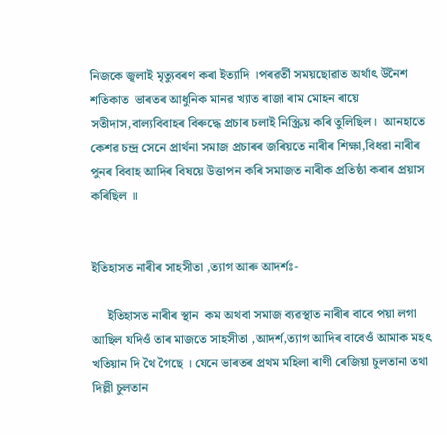নিজকে জ্বলাই মৃত্যুবৰণ কৰা ইত্যাদি ।পৰৱৰ্তী সময়ছোৱাত অৰ্থাৎ উনৈশ শতিকাত  ভাৰতৰ আধুনিক মানৱ খ্যাত ৰাজা ৰাম মোহন ৰায়ে সতীদাস,বাল্যবিবাহৰ বিৰুদ্ধে প্ৰচাৰ চলাই নিস্ক্ৰিয় কৰি তুলিছিল।  আনহাতে কেশৱ চন্দ্ৰ সেনে প্ৰাৰ্থনা সমাজ প্ৰচাৰৰ জৰিয়তে নাৰীৰ শিক্ষা,বিধৱা নাৰীৰ পুনৰ বিবাহ আদিৰ বিষয়ে উত্তাপন কৰি সমাজত নাৰীক প্ৰতিষ্ঠা কৰাৰ প্ৰয়াস কৰিছিল ॥


ইতিহাসত নাৰীৰ সাহসীতা ,ত্যাগ আৰু আদৰ্শঃ-

     ইতিহাসত নাৰীৰ স্থান  কম অথবা সমাজ ব্যৱস্থাত নাৰীৰ বাবে পয়া লগা আছিল যদিওঁ তাৰ মাজতে সাহসীতা ,আদৰ্শ,ত্যাগ আদিৰ বাবেওঁ আমাক মহৎ খতিয়ান দি থৈ গৈছে । যেনে ভাৰতৰ প্ৰথম মহিলা ৰাণী ৰেজিয়া চুলতানা তথা দিল্লী চুলতান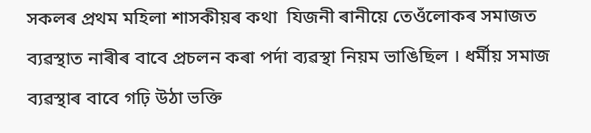সকলৰ প্ৰথম মহিলা শাসকীয়ৰ কথা  যিজনী ৰানীয়ে তেওঁলোকৰ সমাজত ব্যৱস্থাত নাৰীৰ বাবে প্ৰচলন কৰা পৰ্দা ব্যৱস্থা নিয়ম ভাঙিছিল । ধৰ্মীয় সমাজ ব্যৱস্থাৰ বাবে গঢ়ি উঠা ভক্তি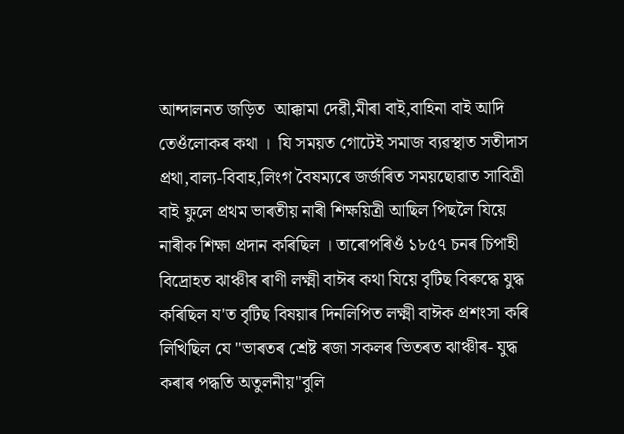আন্দালনত জড়িত  আক্কামা দেৱী,মীৰা বাই,বাহিনা বাই আদি তেওঁলোকৰ কথা ।  যি সময়ত গোটেই সমাজ ব্যৱস্থাত সতীদাস  প্ৰথা,বাল্য-বিবাহ,লিংগ বৈষম্যৰে জৰ্জৰিত সময়ছোৱাত সাবিত্ৰী বাই ফুলে প্ৰথম ভাৰতীয় নাৰী শিক্ষয়িত্ৰী আছিল পিছলৈ যিয়ে নাৰীক শিক্ষা প্ৰদান কৰিছিল । তাৰোপৰিওঁ ১৮৫৭ চনৰ চিপাহী বিদ্ৰোহত ঝাঞ্চীৰ ৰাণী লক্ষ্মী বাঈৰ কথা যিয়ে বৃটিছ বিৰুদ্ধে যুদ্ধ কৰিছিল য'ত বৃটিছ বিষয়াৰ দিনলিপিত লক্ষ্মী বাঈক প্ৰশংসা কৰি লিখিছিল যে "ভাৰতৰ শ্ৰেষ্ট ৰজা সকলৰ ভিতৰত ঝাঞ্চীৰ- যুদ্ধ কৰাৰ পদ্ধতি অতুলনীয়"বুলি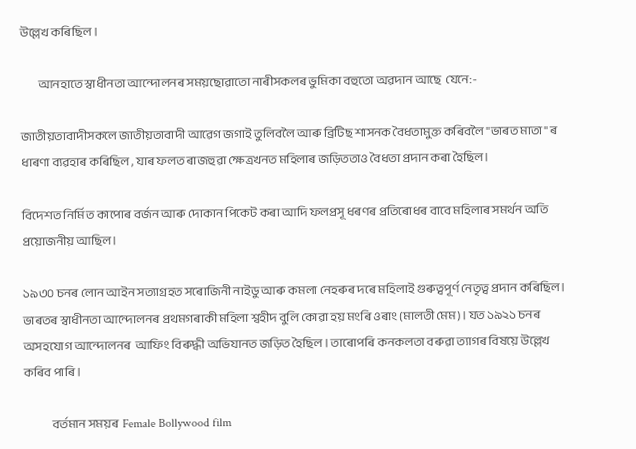উল্লেখ কৰিছিল ।

        আনহাতে স্বাধীনতা আন্দোলনৰ সময়ছোৱাতো নাৰীসকলৰ ভুমিকা বহুতো অৱদান আছে  যেনে:-

জাতীয়তাবাদীসকলে জাতীয়তাবাদী আৱেগ জগাই তুলিবলৈ আৰু ব্ৰিটিছ শাসনক বৈধতামুক্ত কৰিবলৈ "ভাৰত মাতা" ৰ ধাৰণা ব্যৱহাৰ কৰিছিল , যাৰ ফলত ৰাজহুৱা ক্ষেত্ৰখনত মহিলাৰ জড়িততাও বৈধতা প্ৰদান কৰা হৈছিল।

বিদেশত নিৰ্মিত কাপোৰ বৰ্জন আৰু দোকান পিকেট কৰা আদি ফলপ্ৰসূ ধৰণৰ প্ৰতিৰোধৰ বাবে মহিলাৰ সমৰ্থন অতি প্ৰয়োজনীয় আছিল।

১৯৩০ চনৰ লোন আইন সত্যাগ্ৰহত সৰোজিনী নাইডু আৰু কমলা নেহৰুৰ দৰে মহিলাই গুৰুত্বপূৰ্ণ নেতৃত্ব প্ৰদান কৰিছিল। ভাৰতৰ স্বাধীনতা আন্দোলনৰ প্ৰথমগৰাকী মহিলা শ্বহীদ বুলি কোৱা হয় মংৰি ওৰাং (মালতী মেম) । যত ১৯২১ চনৰ অসহযোগ আন্দোলনৰ  আফিং বিৰুদ্ধী অভিযানত জড়িত হৈছিল । তাৰোপৰি কনকলতা বৰুৱা ত্যাগৰ বিষয়ে উল্লেখ কৰিব পাৰি ।

             বৰ্তমান সময়ৰ  Female Bollywood film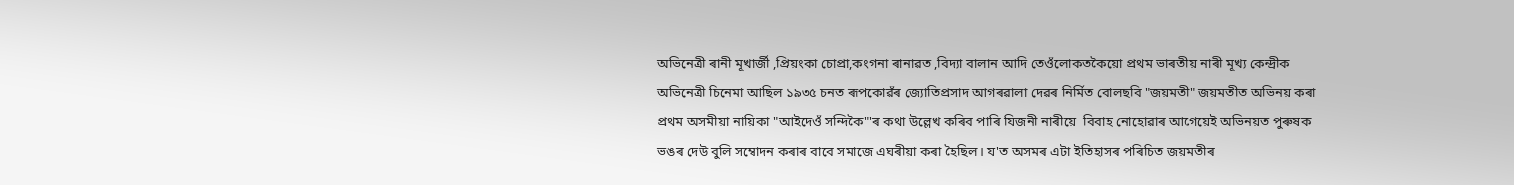অভিনেত্ৰী ৰানী মূখাৰ্জী ,প্ৰিয়ংকা চোপ্ৰা,কংগনা ৰানাৱত ,বিদ্যা বালান আদি তেওঁলোকতকৈয়ো প্ৰথম ভাৰতীয় নাৰী মূখ্য কেন্দ্ৰীক অভিনেত্ৰী চিনেমা আছিল ১৯৩৫ চনত ৰূপকোৱঁৰ জ্যোতিপ্ৰসাদ আগৰৱালা দেৱৰ নিৰ্মিত বোলছবি "জয়মতী" জয়মতীত অভিনয় কৰা প্ৰথম অসমীয়া নায়িকা "আইদেওঁ সন্দিকৈ"'ৰ কথা উল্লেখ কৰিব পাৰি যিজনী নাৰীয়ে  বিবাহ নোহোৱাৰ আগেয়েই অভিনয়ত পুৰুষক ভঙৰ দেউ বুলি সম্বোদন কৰাৰ বাবে সমাজে এঘৰীয়া কৰা হৈছিল। য'ত অসমৰ এটা ইতিহাসৰ পৰিচিত জয়মতীৰ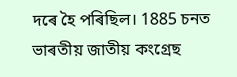দৰে হৈ পৰিছিল। 1885 চনত ভাৰতীয় জাতীয় কংগ্ৰেছ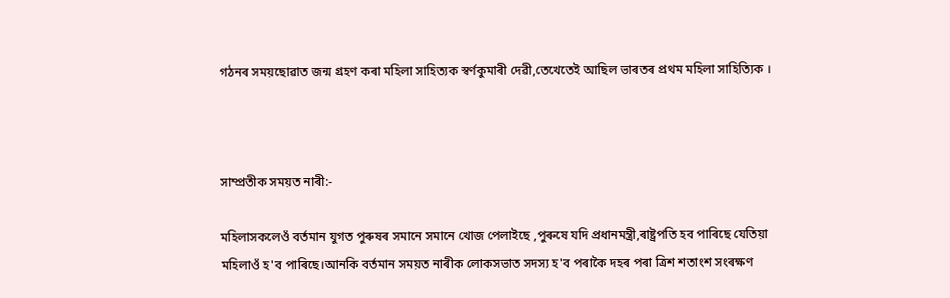গঠনৰ সময়ছোৱাত জন্ম গ্ৰহণ কৰা মহিলা সাহিত্যক স্বৰ্ণকুমাৰী দেৱী,তেখেতেই আছিল ভাৰতৰ প্ৰথম মহিলা সাহিত্যিক ।



সাম্প্ৰতীক সময়ত নাৰী:-

মহিলাসকলেওঁ বৰ্তমান যুগত পুৰুষৰ সমানে সমানে খোজ পেলাইছে ,পুৰুষে যদি প্ৰধানমন্ত্ৰী,ৰাষ্ট্ৰপতি হব পাৰিছে যেতিয়া মহিলাওঁ হ'ব পাৰিছে।আনকি বৰ্তমান সময়ত নাৰীক লোকসভাত সদস্য হ'ব পৰাকৈ দহৰ পৰা ত্ৰিশ শতাংশ সংৰক্ষণ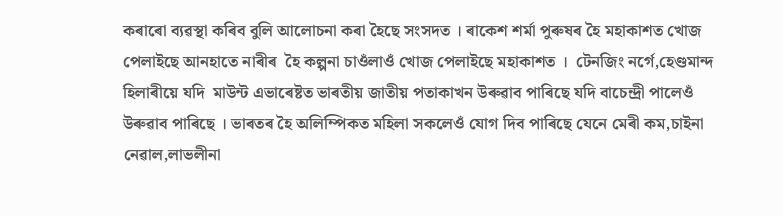কৰাৰো ব্যৱস্থা কৰিব বুলি আলোচনা কৰা হৈছে সংসদত । ৰাকেশ শৰ্মা পুৰুষৰ হৈ মহাকাশত খোজ পেলাইছে আনহাতে নাৰীৰ  হৈ কল্পনা চাওঁলাওঁ খোজ পেলাইছে মহাকাশত ।  টেনজিং নৰ্গে,হেণ্ডমান্দ হিলাৰীয়ে যদি  মাউন্ট এভাৰেষ্টত ভাৰতীয় জাতীয় পতাকাখন উৰুৱাব পাৰিছে যদি বাচেন্দ্ৰী পালেওঁ উৰুৱাব পাৰিছে । ভাৰতৰ হৈ অলিম্পিকত মহিলা সকলেওঁ যোগ দিব পাৰিছে যেনে মেৰী কম,চাইনা নেৱাল,লাভলীনা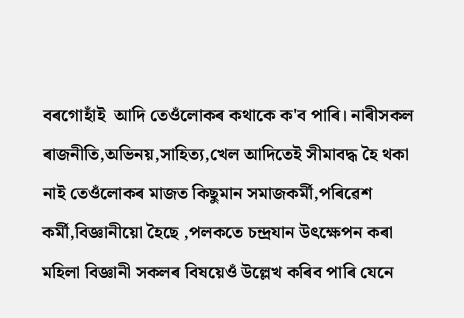বৰগোহাঁই  আদি তেওঁলোকৰ কথাকে ক'ব পাৰি। নাৰীসকল ৰাজনীতি,অভিনয়,সাহিত্য,খেল আদিতেই সীমাবদ্ধ হৈ থকা নাই তেওঁলোকৰ মাজত কিছুমান সমাজকৰ্মী,পৰিৱেশ কৰ্মী,বিজ্ঞানীয়ো হৈছে ,পলকতে চন্দ্ৰযান উৎক্ষেপন কৰা মহিলা বিজ্ঞানী সকলৰ বিষয়েওঁ উল্লেখ কৰিব পাৰি যেনে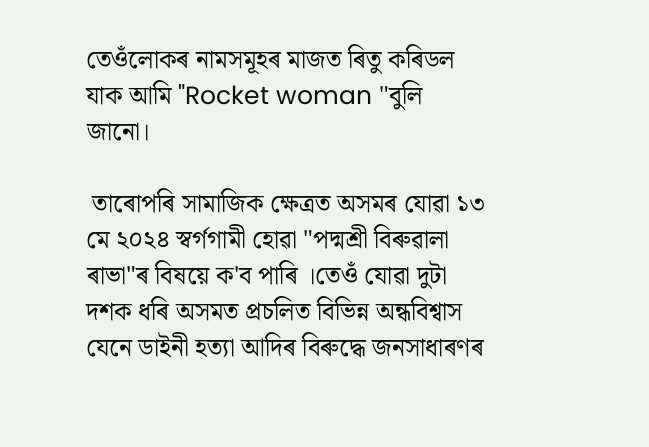তেওঁলোকৰ নামসমূহৰ মাজত ৰিতু কৰিডল যাক আমি "Rocket woman "বুলি জানো।

 তাৰোপৰি সামাজিক ক্ষেত্ৰত অসমৰ যোৱা ১৩ মে ২০২৪ স্বৰ্গগামী হোৱা "পদ্মশ্ৰী বিৰুৱালা ৰাভা"ৰ বিষয়ে ক'ব পাৰি ।তেওঁ যোৱা দুটা দশক ধৰি অসমত প্ৰচলিত বিভিন্ন অন্ধবিশ্বাস যেনে ডাইনী হত্যা আদিৰ বিৰুদ্ধে জনসাধাৰণৰ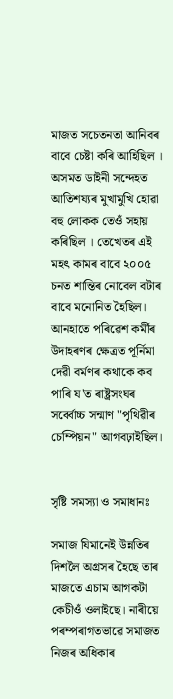মাজত সচেতনতা আনিবৰ বাবে চেষ্টা কৰি আহিছিল । অসমত ডাইনী সন্দেহত আতিশয্যৰ মুখামুখি হোৱা বহু লোকক তেওঁ সহায় কৰিছিল । তেখেতৰ এই মহৎ কামৰ বাবে ২০০৫ চনত শান্তিৰ নোবেল বটাৰ বাবে মনোনিত হৈছিল।  আনহাতে পৰিৱেশ কৰ্মীৰ উদাহৰণৰ ক্ষেত্ৰত পূৰ্নিমা দেৱী বৰ্মণৰ কথাকে কব পাৰি য'ত ৰাষ্ট্ৰসংঘৰ সৰ্ব্বোচ্চ সন্মাণ "পৃথিৱীৰ চেম্পিয়ন" আগবঢ়াইছিল।


সৃষ্টি সমস্যা ও সমাধানঃ

সমাজ যিমানেই উন্নতিৰ দিশলৈ অগ্ৰসৰ হৈছে তাৰ মাজতে এচাম আগকটা কেচীওঁ ওলাইছে। নাৰীয়ে পৰম্পৰাগতভাৱে সমাজত নিজৰ অধিকাৰ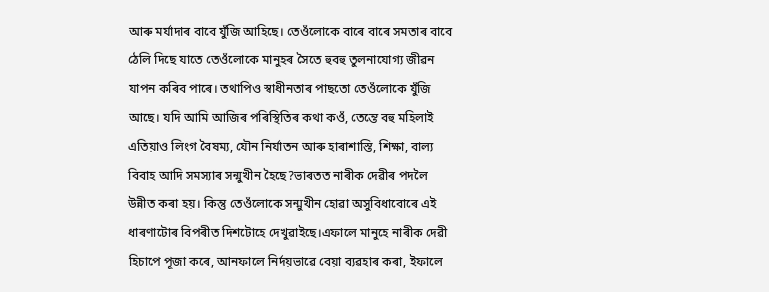আৰু মৰ্যাদাৰ বাবে যুঁজি আহিছে। তেওঁলোকে বাৰে বাৰে সমতাৰ বাবে ঠেলি দিছে যাতে তেওঁলোকে মানুহৰ সৈতে হুবহু তুলনাযোগ্য জীৱন যাপন কৰিব পাৰে। তথাপিও স্বাধীনতাৰ পাছতো তেওঁলোকে যুঁজি আছে। যদি আমি আজিৰ পৰিস্থিতিৰ কথা কওঁ, তেন্তে বহু মহিলাই এতিয়াও লিংগ বৈষম্য, যৌন নিৰ্যাতন আৰু হাৰাশাস্তি, শিক্ষা, বাল্য বিবাহ আদি সমস্যাৰ সন্মুখীন হৈছে?ভাৰতত নাৰীক দেৱীৰ পদলৈ উন্নীত কৰা হয়। কিন্তু তেওঁলোকে সন্মুখীন হোৱা অসুবিধাবোৰে এই ধাৰণাটোৰ বিপৰীত দিশটোহে দেখুৱাইছে।এফালে মানুহে নাৰীক দেৱী হিচাপে পূজা কৰে, আনফালে নিৰ্দয়ভাৱে বেয়া ব্যৱহাৰ কৰা, ইফালে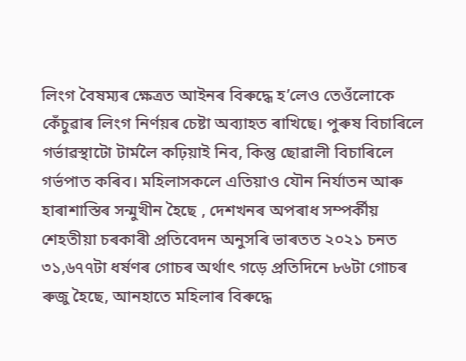লিংগ বৈষম্যৰ ক্ষেত্ৰত আইনৰ বিৰুদ্ধে হ’লেও তেওঁলোকে কেঁচুৱাৰ লিংগ নিৰ্ণয়ৰ চেষ্টা অব্যাহত ৰাখিছে। পুৰুষ বিচাৰিলে গৰ্ভাৱস্থাটো টাৰ্মলৈ কঢ়িয়াই নিব, কিন্তু ছোৱালী বিচাৰিলে গৰ্ভপাত কৰিব। মহিলাসকলে এতিয়াও যৌন নিৰ্যাতন আৰু হাৰাশাস্তিৰ সন্মুখীন হৈছে , দেশখনৰ অপৰাধ সম্পৰ্কীয় শেহতীয়া চৰকাৰী প্ৰতিবেদন অনুসৰি ভাৰতত ২০২১ চনত ৩১,৬৭৭টা ধৰ্ষণৰ গোচৰ অৰ্থাৎ গড়ে প্ৰতিদিনে ৮৬টা গোচৰ ৰুজু হৈছে, আনহাতে মহিলাৰ বিৰুদ্ধে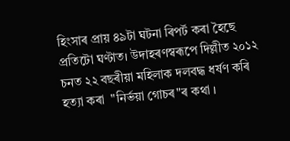হিংসাৰ প্ৰায় ৪৯টা ঘটনা ৰিপৰ্ট কৰা হৈছে প্ৰতিটো ঘণ্টাত। উদাহৰণস্বৰূপে দিল্লীত ২০১২ চনত ২২ বছৰীয়া মহিলাক দলবদ্ধ ধৰ্ষণ কৰি হত্যা কৰা  "নিৰ্ভয়া গোচৰ"ৰ কথা ।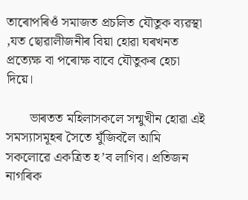তাৰোপৰিওঁ সমাজত প্ৰচলিত যৌতুক ব্যৱস্থা ,যত ছোৱালীজনীৰ বিয়া হোৱা ঘৰখনত প্ৰত্যেক্ষ বা পৰোক্ষ বাবে যৌতুকৰ হেচা দিয়ে।

       ভাৰতত মহিলাসকলে সন্মুখীন হোৱা এই সমস্যাসমূহৰ সৈতে যুঁজিবলৈ আমি সকলোৱে একত্ৰিত হ’ব লাগিব। প্ৰতিজন নাগৰিক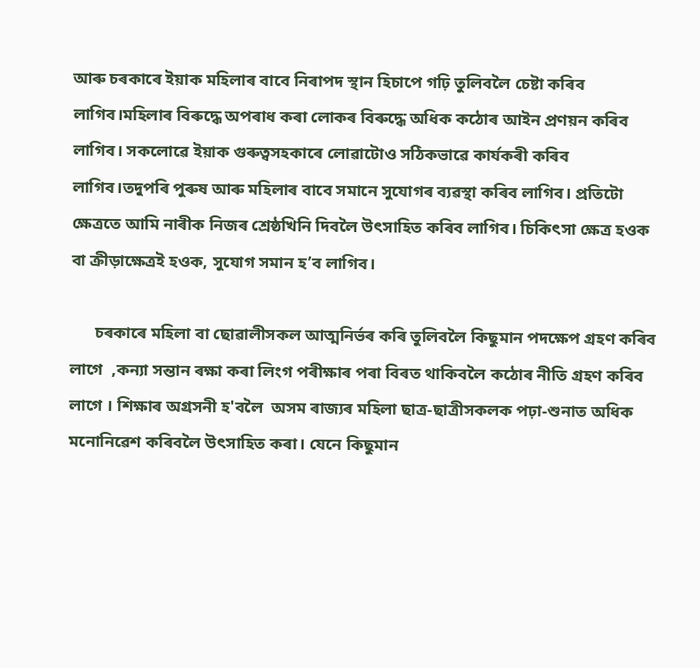আৰু চৰকাৰে ইয়াক মহিলাৰ বাবে নিৰাপদ স্থান হিচাপে গঢ়ি তুলিবলৈ চেষ্টা কৰিব লাগিব।মহিলাৰ বিৰুদ্ধে অপৰাধ কৰা লোকৰ বিৰুদ্ধে অধিক কঠোৰ আইন প্ৰণয়ন কৰিব লাগিব। সকলোৱে ইয়াক গুৰুত্বসহকাৰে লোৱাটোও সঠিকভাৱে কাৰ্যকৰী কৰিব লাগিব।তদুপৰি পুৰুষ আৰু মহিলাৰ বাবে সমানে সুযোগৰ ব্যৱস্থা কৰিব লাগিব। প্ৰতিটো ক্ষেত্ৰতে আমি নাৰীক নিজৰ শ্ৰেষ্ঠখিনি দিবলৈ উৎসাহিত কৰিব লাগিব। চিকিৎসা ক্ষেত্ৰ হওক বা ক্ৰীড়াক্ষেত্ৰই হওক, সুযোগ সমান হ’ব লাগিব।

      চৰকাৰে মহিলা বা ছোৱালীসকল আত্মনিৰ্ভৰ কৰি তুলিবলৈ কিছুমান পদক্ষেপ গ্ৰহণ কৰিব লাগে  ,কন্যা সন্তান ৰক্ষা কৰা লিংগ পৰীক্ষাৰ পৰা বিৰত থাকিবলৈ কঠোৰ নীতি গ্ৰহণ কৰিব লাগে । শিক্ষাৰ অগ্ৰসনী হ'বলৈ  অসম ৰাজ্যৰ মহিলা ছাত্ৰ-ছাত্ৰীসকলক পঢ়া-শুনাত অধিক মনোনিৱেশ কৰিবলৈ উৎসাহিত কৰা। যেনে কিছুমান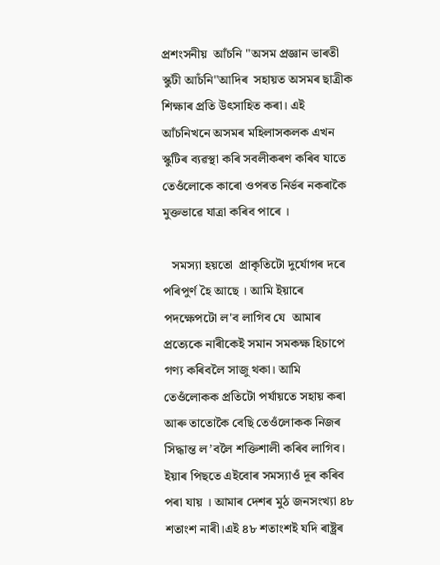প্ৰশংসনীয়  আঁচনি "অসম প্ৰজ্ঞান ভাৰতী স্কুটী আচঁনি"আদিৰ  সহায়ত অসমৰ ছাত্ৰীক শিক্ষাৰ প্ৰতি উৎসাহিত কৰা। এই আঁচনিখনে অসমৰ মহিলাসকলক এখন স্কুটিৰ ব্যৱস্থা কৰি সবলীকৰণ কৰিব যাতে তেওঁলোকে কাৰো ওপৰত নিৰ্ভৰ নকৰাকৈ মুক্তভাৱে যাত্ৰা কৰিব পাৰে ।

   সমস্যা হয়তো  প্ৰাকৃতিটো দুৰ্যোগৰ দৰে  পৰিপুৰ্ণ হৈ আছে । আমি ইয়াৰে পদক্ষেপটো ল'ব লাগিব যে  আমাৰ প্ৰত্যেকে নাৰীকেই সমান সমকক্ষ হিচাপে গণ্য কৰিবলৈ সাজু থকা। আমি তেওঁলোকক প্ৰতিটো পৰ্যায়তে সহায় কৰা আৰু তাতোকৈ বেছি তেওঁলোকক নিজৰ সিদ্ধান্ত ল’বলৈ শক্তিশালী কৰিব লাগিব। ইয়াৰ পিছতে এইবোৰ সমস্যাওঁ দূৰ কৰিব পৰা যায় । আমাৰ দেশৰ মুঠ জনসংখ্যা ৪৮ শতাংশ নাৰী।এই ৪৮ শতাংশই যদি ৰাষ্ট্ৰৰ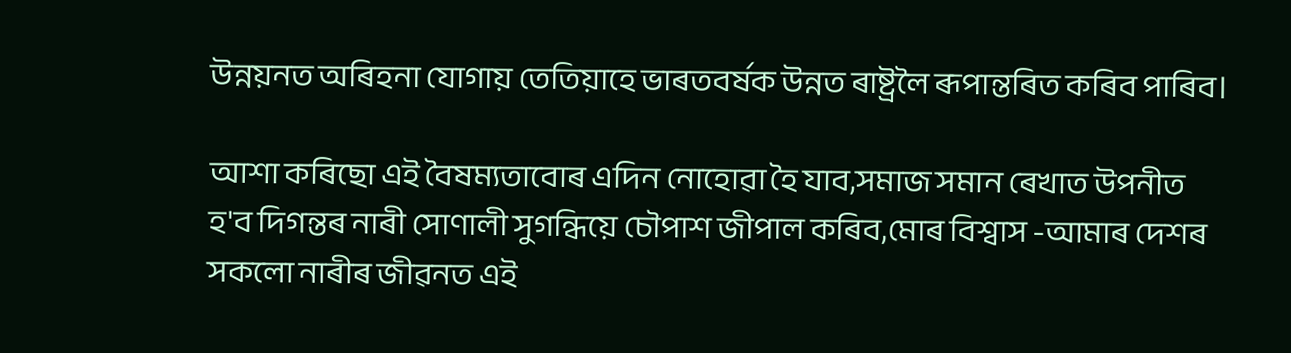উন্নয়নত অৰিহনা যোগায় তেতিয়াহে ভাৰতবৰ্ষক উন্নত ৰাষ্ট্ৰলৈ ৰূপান্তৰিত কৰিব পাৰিব।

আশা কৰিছো এই বৈষম্যতাবোৰ এদিন নোহোৱা হৈ যাব,সমাজ সমান ৰেখাত উপনীত হ'ব দিগন্তৰ নাৰী সোণালী সুগন্ধিয়ে চৌপাশ জীপাল কৰিব,মোৰ বিশ্বাস -আমাৰ দেশৰ সকলো নাৰীৰ জীৱনত এই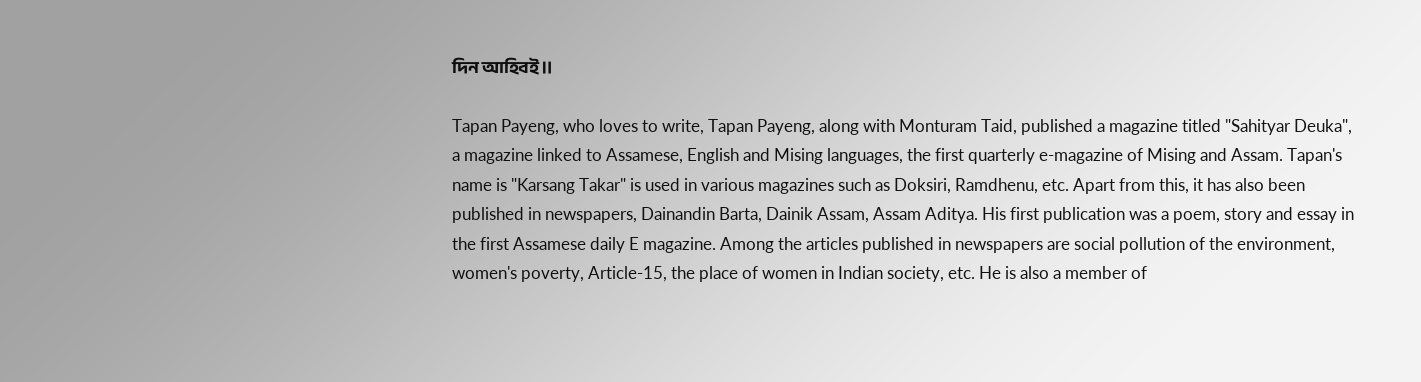দিন আহিবই॥

Tapan Payeng, who loves to write, Tapan Payeng, along with Monturam Taid, published a magazine titled "Sahityar Deuka", a magazine linked to Assamese, English and Mising languages, the first quarterly e-magazine of Mising and Assam. Tapan's name is "Karsang Takar" is used in various magazines such as Doksiri, Ramdhenu, etc. Apart from this, it has also been published in newspapers, Dainandin Barta, Dainik Assam, Assam Aditya. His first publication was a poem, story and essay in the first Assamese daily E magazine. Among the articles published in newspapers are social pollution of the environment, women's poverty, Article-15, the place of women in Indian society, etc. He is also a member of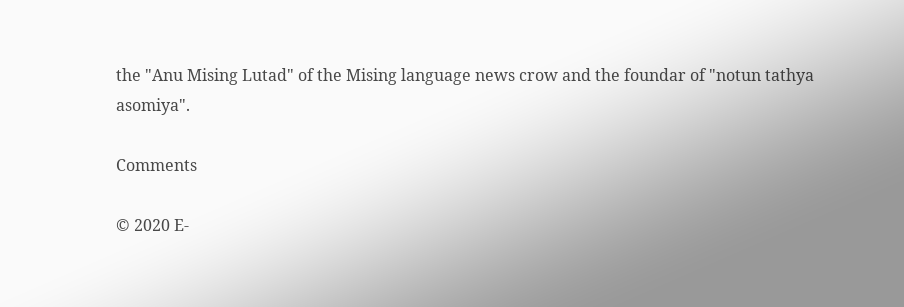the "Anu Mising Lutad" of the Mising language news crow and the foundar of "notun tathya asomiya".

Comments

© 2020 E-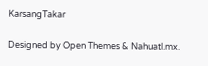KarsangTakar

Designed by Open Themes & Nahuatl.mx.